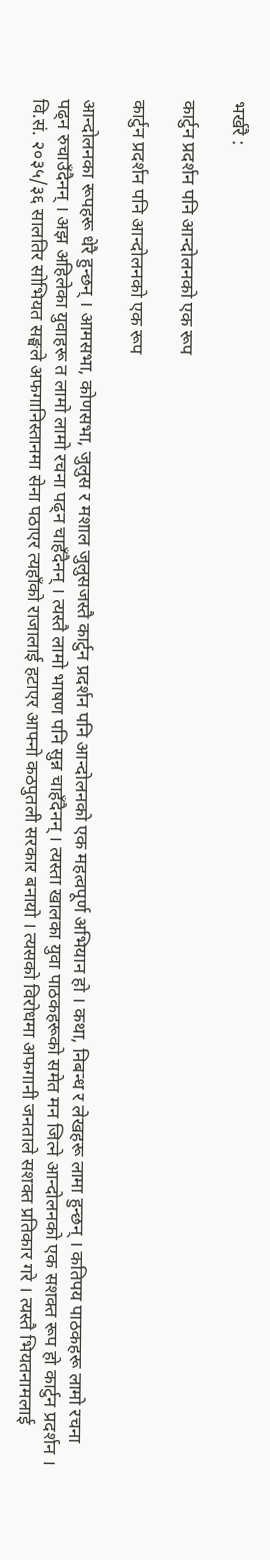भर्खरै :

कार्टुन प्रदर्शन पनि आन्दोलनको एक रूप

कार्टुन प्रदर्शन पनि आन्दोलनको एक रूप

आन्दोलनका रूपहरू धेरै हुन्छन् । आमसभा, कोणसभा, जुलुस र मशाल जुलुसजस्तै कार्टुन प्रदर्शन पनि आन्दोलनको एक महत्वपूर्ण अभियान हो । कथा, निबन्ध र लेखहरू लामा हुन्छन् । कतिपय पाठकहरू लामो रचना पढ्न रुचाउँदैनन् । अझ अहिलेका युवाहरू त लामो लामो रचना पढ्न चाहँदैनन् । त्यस्तै लामो भाषण पनि सुन्न चाहँदैनन् । त्यस्ता खालका युवा पाठकहरूको समेत मन जित्ने आन्दोलनको एक सशक्त रूप हो कार्टुन प्रदर्शन ।
वि.सं. २०३५/३६ सालतिर सोभियत सङ्घले अफगानिस्तानमा सेना पठाएर त्यहाँको राजालाई हटाएर आफ्नो कठपुतली सरकार बनायो । त्यसको विरोधमा अफगानी जनताले सशक्त प्रतिकार गरे । त्यस्तै भियतनामलाई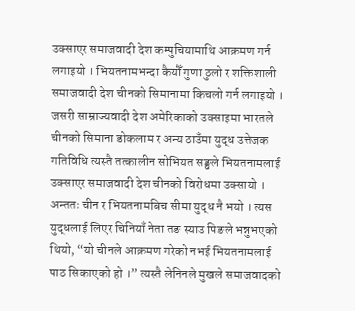उक्साएर समाजवादी देश कम्पुचियामाथि आक्रमण गर्न लगाइयो । भियतनामभन्दा कैयौँ गुणा ठुलो र शक्तिशाली समाजवादी देश चीनको सिमानामा किचलो गर्न लगाइयो । जसरी साम्राज्यवादी देश अमेरिकाको उक्साइमा भारतले चीनको सिमाना डोकलाम र अन्य ठाउँमा युद्ध उत्तेजक गतिविधि त्यस्तै तत्कालीन सोभियत सङ्घले भियतनामलाई उक्साएर समाजवादी देश चीनको विरोधमा उक्सायो । अन्ततः चीन र भियतनामबिच सीमा युद्ध नै भयो । त्यस युद्धलाई लिएर चिनियाँ नेता तङ स्याउ पिङले भन्नुभएको थियो, “यो चीनले आक्रमण गरेको नभई भियतनामलाई पाठ सिकाएको हो ।” त्यस्तै लेनिनले मुखले समाजवादको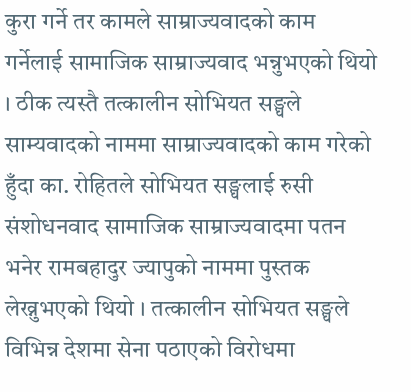कुरा गर्ने तर कामले साम्राज्यवादको काम गर्नेलाई सामाजिक साम्राज्यवाद भन्नुभएको थियो । ठीक त्यस्तै तत्कालीन सोभियत सङ्घले साम्यवादको नाममा साम्राज्यवादको काम गरेको हुँदा का. रोहितले सोभियत सङ्घलाई रुसी संशोधनवाद सामाजिक साम्राज्यवादमा पतन भनेर रामबहादुर ज्यापुको नाममा पुस्तक लेख्नुभएको थियो । तत्कालीन सोभियत सङ्घले विभिन्न देशमा सेना पठाएको विरोधमा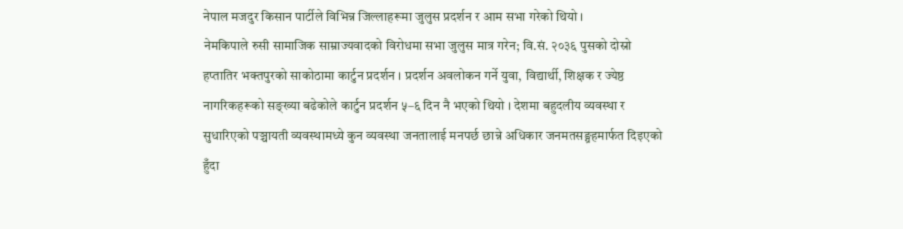नेपाल मजदुर किसान पार्टीले विभिन्न जिल्लाहरूमा जुलुस प्रदर्शन र आम सभा गरेको थियो ।
नेमकिपाले रुसी सामाजिक साम्राज्यवादको विरोधमा सभा जुलुस मात्र गरेन; वि.सं. २०३६ पुसको दोस्रो हप्तातिर भक्तपुरको साकोठामा कार्टुन प्रदर्शन । प्रदर्शन अवलोकन गर्ने युवा, विद्यार्थी, शिक्षक र ज्येष्ठ नागरिकहरूको सङ्ख्या बढेकोले कार्टुन प्रदर्शन ५–६ दिन नै भएको थियो । देशमा बहुदलीय व्यवस्था र सुधारिएको पञ्चायती व्यवस्थामध्ये कुन व्यवस्था जनतालाई मनपर्छ छान्ने अधिकार जनमतसङ्ग्रहमार्फत दिइएको हुँदा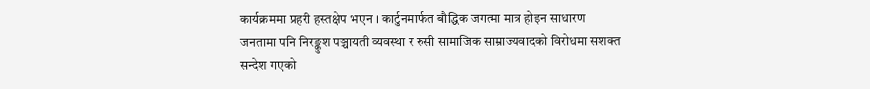कार्यक्रममा प्रहरी हस्तक्षेप भएन । कार्टुनमार्फत बौद्धिक जगत्मा मात्र होइन साधारण जनतामा पनि निरङ्कुश पञ्चायती व्यवस्था र रुसी सामाजिक साम्राज्यवादको विरोधमा सशक्त सन्देश गएको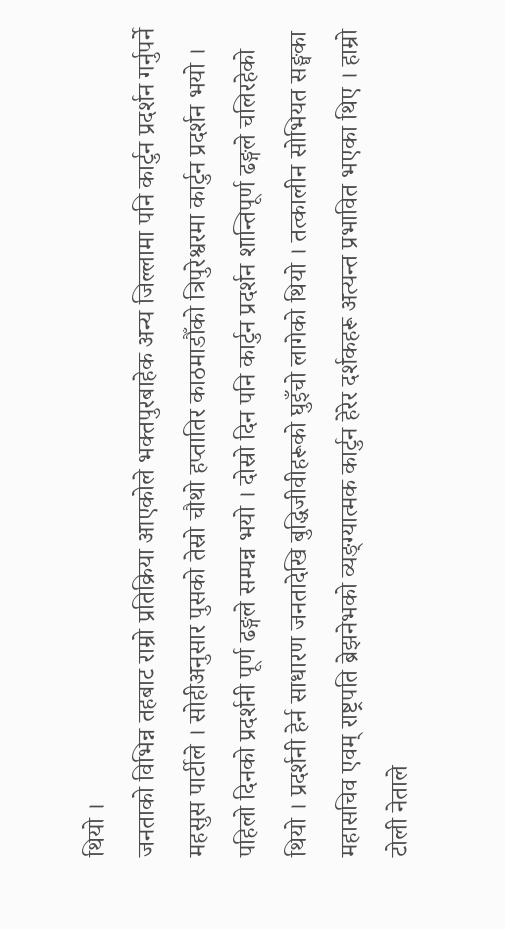थियो ।
जनताको विभिन्न तहबाट राम्रो प्रतिक्रिया आएकोले भक्तपुरबाहेक अन्य जिल्लामा पनि कार्टुन प्रदर्शन गर्नुपर्ने महसुस पार्टीले । सोहीअनुसार पुसको तेस्रो चौथो हप्तातिर काठमाडौँको त्रिपुरेश्वरमा कार्टुन प्रदर्शन भयो । पहिलो दिनको प्रदर्शनी पूर्ण ढङ्गले सम्पन्न भयो । दोस्रो दिन पनि कार्टुन प्रदर्शन शान्तिपूर्ण ढङ्गले चलिरहेको थियो । प्रदर्शनी हेर्न साधारण जनतादेखि बुद्धिजीवीहरूको घुइँचो लागेको थियो । तत्कालीन सोभियत सङ्घका महासचिव एवम् राष्ट्रपति ब्रेझनेभको व्यङ्ग्यात्मक कार्टुन हेरेर दर्शकहरू अत्यन्त प्रभावित भएका थिए । हाम्रो टोली नेताले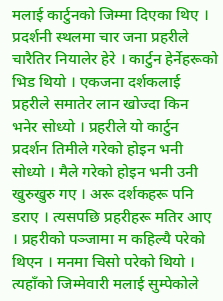मलाई कार्टुनको जिम्मा दिएका थिए । प्रदर्शनी स्थलमा चार जना प्रहरीले चारैतिर नियालेर हेरे । कार्टुन हेर्नेहरूको भिड थियो । एकजना दर्शकलाई प्रहरीले समातेर लान खोज्दा किन भनेर सोध्यो । प्रहरीले यो कार्टुन प्रदर्शन तिमीले गरेको होइन भनी सोध्यो । मैले गरेको होइन भनी उनी खुरुखुरु गए । अरू दर्शकहरू पनि डराए । त्यसपछि प्रहरीहरू मतिर आए । प्रहरीको पञ्जामा म कहिल्यै परेको थिएन । मनमा चिसो परेको थियो । त्यहाँको जिम्मेवारी मलाई सुम्पेकोले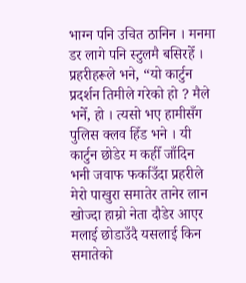भाग्न पनि उचित ठानिन । मनमा डर लागे पनि स्टुलमै बसिरहेँ । प्रहरीहरूले भने, “यो कार्टुन प्रदर्शन तिमीले गरेको हो ? मैले भनेँ, हो । त्यसो भए हामीसँग पुलिस क्लव हिँड भने । यी कार्टुन छोडेर म कहीँ जाँदिन भनी जवाफ फर्काउँदा प्रहरीले मेरो पाखुरा समातेर तानेर लान खोज्दा हाम्रो नेता दौडेर आएर मलाई छोडाउँदै यसलाई किन समातेको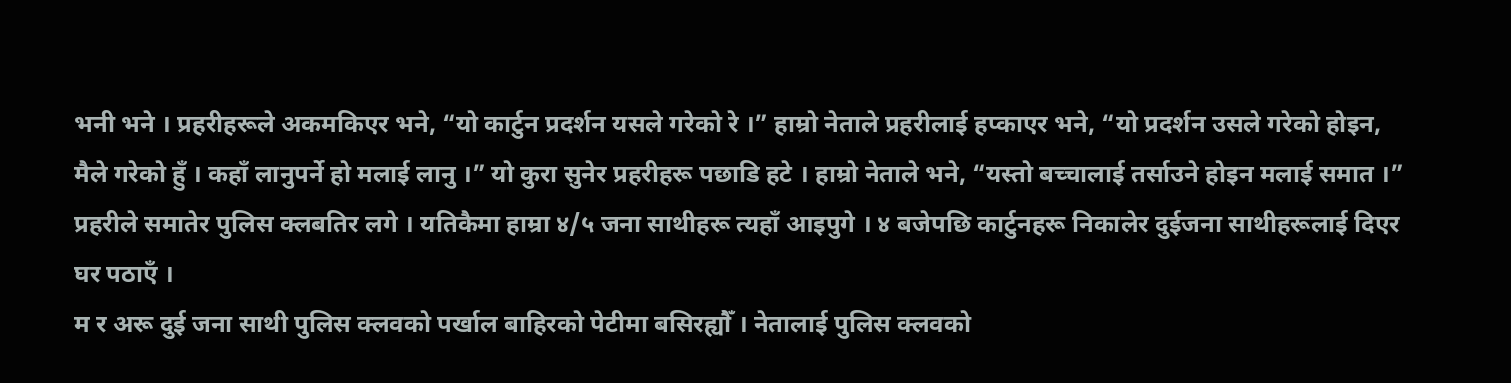भनी भने । प्रहरीहरूले अकमकिएर भने, “यो कार्टुन प्रदर्शन यसले गरेको रे ।” हाम्रो नेताले प्रहरीलाई हप्काएर भने, “यो प्रदर्शन उसले गरेको होइन, मैले गरेको हुँ । कहाँ लानुपर्ने हो मलाई लानु ।” यो कुरा सुनेर प्रहरीहरू पछाडि हटे । हाम्रो नेताले भने, “यस्तो बच्चालाई तर्साउने होइन मलाई समात ।” प्रहरीले समातेर पुलिस क्लबतिर लगे । यतिकैमा हाम्रा ४/५ जना साथीहरू त्यहाँ आइपुगे । ४ बजेपछि कार्टुनहरू निकालेर दुईजना साथीहरूलाई दिएर घर पठाएँ ।
म र अरू दुई जना साथी पुलिस क्लवको पर्खाल बाहिरको पेटीमा बसिरह्यौँ । नेतालाई पुलिस क्लवको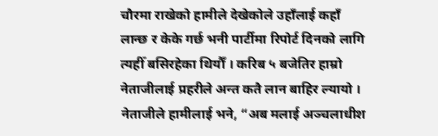चौरमा राखेको हामीले देखेकोले उहाँलाई कहाँ लान्छ र केके गर्छ भनी पार्टीमा रिपोर्ट दिनको लागि त्यहीँ बसिरहेका थियौँ । करिब ५ बजेतिर हाम्रो नेताजीलाई प्रहरीले अन्त कतै लान बाहिर ल्यायो । नेताजीले हामीलाई भने, “अब मलाई अञ्चलाधीश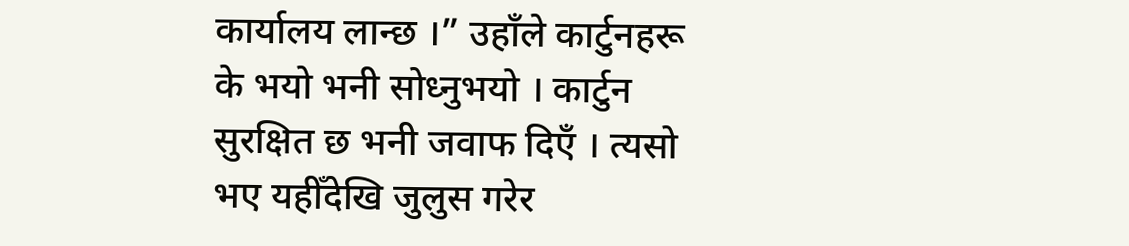कार्यालय लान्छ ।” उहाँले कार्टुनहरू के भयो भनी सोध्नुभयो । कार्टुन सुरक्षित छ भनी जवाफ दिएँ । त्यसो भए यहीँदेखि जुलुस गरेर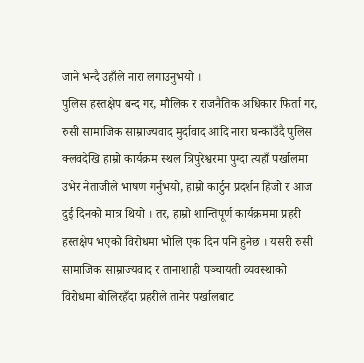जाने भन्दै उहाँले नारा लगाउनुभयो ।
पुलिस हस्तक्षेप बन्द गर, मौलिक र राजनैतिक अधिकार फिर्ता गर, रुसी सामाजिक साम्राज्यवाद मुर्दावाद आदि नारा घन्काउँदै पुलिस क्लवदेखि हाम्रो कार्यक्रम स्थल त्रिपुरेश्वरमा पुग्दा त्यहाँ पर्खालमा उभेर नेताजीले भाषण गर्नुभयो, हाम्रो कार्टुन प्रदर्शन हिजो र आज दुई दिनको मात्र थियो । तर, हाम्रो शान्तिपूर्ण कार्यक्रममा प्रहरी हस्तक्षेप भएको विरोधमा भोलि एक दिन पनि हुनेछ । यसरी रुसी सामाजिक साम्राज्यवाद र तानाशाही पञ्चायती व्यवस्थाको विरोधमा बोलिरहँदा प्रहरीले तानेर पर्खालबाट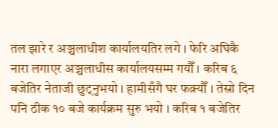तल झारे र अञ्चलाधीश कार्यालयतिर लगे । फेरि अघिकै नारा लगाएर अञ्चलाधीस कार्यालयसम्म गयौँ । करिब ६ बजेतिर नेताजी छुट्नुभयो । हामीसँगै घर फक्र्यौँ । तेस्रो दिन पनि ठीक १० बजे कार्यक्रम सुरु भयो । करिब १ बजेतिर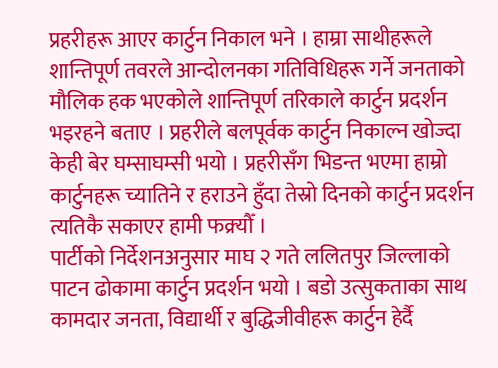प्रहरीहरू आएर कार्टुन निकाल भने । हाम्रा साथीहरूले शान्तिपूर्ण तवरले आन्दोलनका गतिविधिहरू गर्ने जनताको मौलिक हक भएकोले शान्तिपूर्ण तरिकाले कार्टुन प्रदर्शन भइरहने बताए । प्रहरीले बलपूर्वक कार्टुन निकाल्न खोज्दा केही बेर घम्साघम्सी भयो । प्रहरीसँग भिडन्त भएमा हाम्रो कार्टुनहरू च्यातिने र हराउने हुँदा तेस्रो दिनको कार्टुन प्रदर्शन त्यतिकै सकाएर हामी फक्र्यौँ ।
पार्टीको निर्देशनअनुसार माघ २ गते ललितपुर जिल्लाको पाटन ढोकामा कार्टुन प्रदर्शन भयो । बडो उत्सुकताका साथ कामदार जनता, विद्यार्थी र बुद्धिजीवीहरू कार्टुन हेर्दै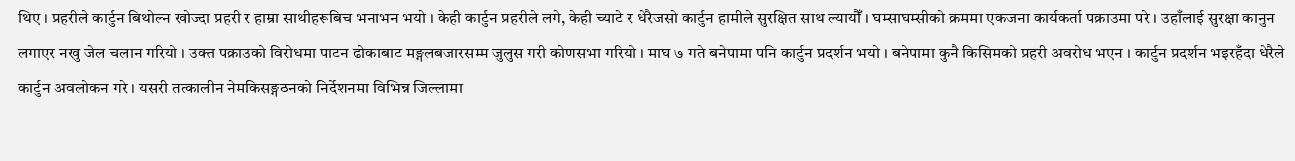थिए । प्रहरीले कार्टुन बिथोल्न खोज्दा प्रहरी र हाम्रा साथीहरूबिच भनाभन भयो । केही कार्टुन प्रहरीले लगे, केही च्याटे र धेरैजसो कार्टुन हामीले सुरक्षित साथ ल्यायौँ । घम्साघम्सीको क्रममा एकजना कार्यकर्ता पक्राउमा परे । उहाँलाई सुरक्षा कानुन लगाएर नखु जेल चलान गरियो । उक्त पक्राउको विरोधमा पाटन ढोकाबाट मङ्गलबजारसम्म जुलुस गरी कोणसभा गरियो । माघ ७ गते बनेपामा पनि कार्टुन प्रदर्शन भयो । बनेपामा कुनै किसिमको प्रहरी अवरोध भएन । कार्टुन प्रदर्शन भइरहँदा धेरैले कार्टुन अवलोकन गरे । यसरी तत्कालीन नेमकिसङ्गठनको निर्देशनमा विभिन्न जिल्लामा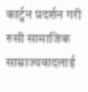कार्टुन प्रदर्शन गरी रुसी सामाजिक साम्राज्यवादलाई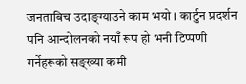जनताबिच उदाङ्ग्याउने काम भयो । कार्टुन प्रदर्शन पनि आन्दोलनको नयाँ रूप हो भनी टिप्पणी गर्नेहरूको सङ्ख्या कमी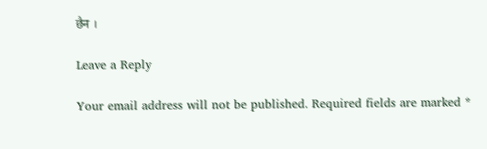छैन ।

Leave a Reply

Your email address will not be published. Required fields are marked *